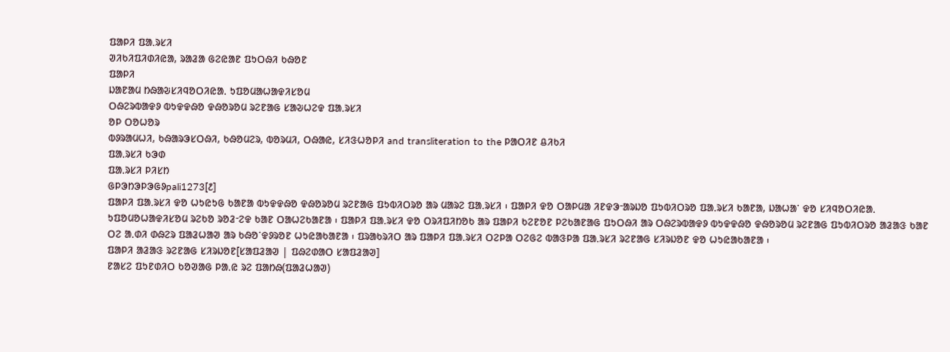ᱯᱟᱞᱤ ᱯᱟᱹᱨᱥᱤ
ᱣᱤᱠᱤᱯᱤᱰᱤᱭᱟ, ᱨᱟᱲᱟ ᱜᱮᱭᱟᱱ ᱯᱩᱛᱷᱤ ᱠᱷᱚᱱ
ᱯᱟᱞᱤ
ᱡᱟᱱᱟᱢ ᱴᱷᱟᱶᱥᱤᱧᱚᱛᱤᱭᱟᱹ ᱩᱯᱚᱢᱟᱦᱟᱫᱤᱥᱚᱢ
ᱛᱷᱮᱨᱵᱟᱫᱽ ᱵᱩᱫᱫᱷᱚ ᱫᱷᱚᱨᱚᱢ ᱨᱮᱱᱟᱜ ᱥᱟᱶᱦᱮᱫ ᱯᱟᱹᱨᱥᱤ
ᱚᱞ ᱛᱚᱦᱚᱨ
ᱵᱽᱨᱟᱢᱦᱤ, ᱠᱷᱟᱨᱳᱥᱛᱷᱤ, ᱠᱷᱚᱢᱮᱨ, ᱵᱚᱨᱢᱤ, ᱛᱷᱟᱭ, ᱥᱤᱝᱦᱚᱞᱤ and transliteration to the ᱞᱟᱛᱤᱱ ᱪᱤᱠᱤ
ᱯᱟᱹᱨᱥᱤ ᱠᱳᱰ
ᱯᱟᱹᱨᱥᱤ ᱞᱤᱥᱴ
ᱜᱞᱳᱴᱳᱞᱳᱜᱽpali1273[᱒]
ᱯᱟᱞᱤ ᱯᱟᱹᱨᱥᱤ ᱫᱚ ᱦᱩᱭᱩᱜ ᱠᱟᱱᱟ ᱵᱩᱫᱫᱷᱚ ᱫᱷᱚᱨᱚᱢ ᱨᱮᱱᱟᱜ ᱯᱩᱵᱤᱛᱨᱚ ᱟᱨ ᱢᱟᱨᱮ ᱯᱟᱹᱨᱥᱤ ᱾ ᱯᱟᱞᱤ ᱫᱚ ᱛᱟᱞᱢᱟ ᱤᱱᱫᱳᱼᱟᱨᱡᱚ ᱯᱩᱵᱤᱛᱨᱚ ᱯᱟᱹᱨᱥᱤ ᱠᱟᱱᱟ, ᱡᱟᱦᱟᱸ ᱫᱚ ᱥᱤᱧᱚᱛᱤᱭᱟᱹ ᱩᱯᱚᱢᱚᱦᱟᱫᱤᱥᱚᱢ ᱨᱮᱠᱚ ᱨᱚᱲᱼᱮᱫ ᱠᱟᱱ ᱛᱟᱦᱮᱠᱟᱱᱟ ᱾ ᱯᱟᱞᱤ ᱯᱟᱹᱨᱥᱤ ᱫᱚ ᱛᱨᱤᱯᱤᱴᱚᱠ ᱟᱨ ᱯᱟᱞᱤ ᱠᱮᱱᱚᱱ ᱞᱮᱠᱟᱱᱟᱜ ᱯᱩᱛᱷᱤ ᱟᱨ ᱛᱷᱮᱨᱵᱟᱫᱽ ᱵᱩᱫᱫᱷᱚ ᱫᱷᱚᱨᱚᱢ ᱨᱮᱱᱟᱜ ᱯᱩᱵᱤᱛᱨᱚ ᱟᱲᱟᱝ ᱠᱟᱱ ᱛᱮ ᱟᱹᱰᱤ ᱰᱷᱮᱨ ᱯᱟᱲᱦᱟᱣ ᱟᱨ ᱠᱷᱚᱸᱫᱽᱨᱚᱱ ᱦᱩᱭᱟᱠᱟᱱᱟ ᱾ ᱯᱨᱟᱠᱨᱤᱛ ᱟᱨ ᱯᱟᱞᱤ ᱯᱟᱹᱨᱥᱤ ᱛᱮᱞᱟ ᱛᱮᱜᱮ ᱵᱟᱝᱞᱟ ᱯᱟᱹᱨᱥᱤ ᱨᱮᱱᱟᱜ ᱥᱤᱨᱡᱚᱱ ᱫᱚ ᱦᱩᱭᱟᱠᱟᱱᱟ ᱾
ᱯᱟᱞᱤ ᱟᱲᱟᱝ ᱨᱮᱱᱟᱜ ᱥᱤᱨᱡᱚᱱ[ᱥᱟᱯᱲᱟᱣ | ᱯᱷᱮᱰᱟᱛ ᱥᱟᱯᱲᱟᱣ]
ᱱᱟᱥᱮ ᱯᱩᱱᱰᱤᱛ ᱠᱚᱣᱟᱜ ᱞᱟᱹᱭ ᱨᱮ ᱯᱟᱴᱷ(ᱯᱟᱲᱦᱟᱣ)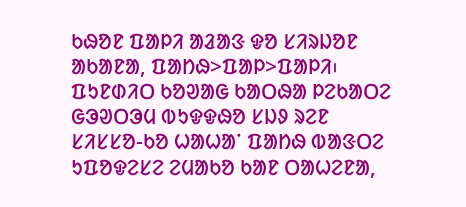ᱠᱷᱚᱱ ᱯᱟᱞᱤ ᱟᱲᱟᱝ ᱫᱚ ᱥᱤᱨᱡᱚᱱ ᱟᱠᱟᱱᱟ, ᱯᱟᱴᱷ>ᱯᱟᱞ>ᱯᱟᱞᱤ᱾ ᱯᱩᱱᱰᱤᱛ ᱠᱚᱣᱟᱜ ᱠᱟᱛᱷᱟ ᱞᱮᱠᱟᱛᱮ ᱜᱳᱣᱛᱳᱢ ᱵᱩᱫᱫᱷᱚ ᱥᱡᱽ ᱨᱮᱱ ᱥᱤᱥᱥᱚ-ᱠᱚ ᱦᱟᱦᱟᱸ ᱯᱟᱴᱷ ᱵᱟᱝᱛᱮ ᱩᱯᱚᱫᱮᱥᱮ ᱮᱢᱟᱠᱚ ᱠᱟᱱ ᱛᱟᱦᱮᱱᱟ,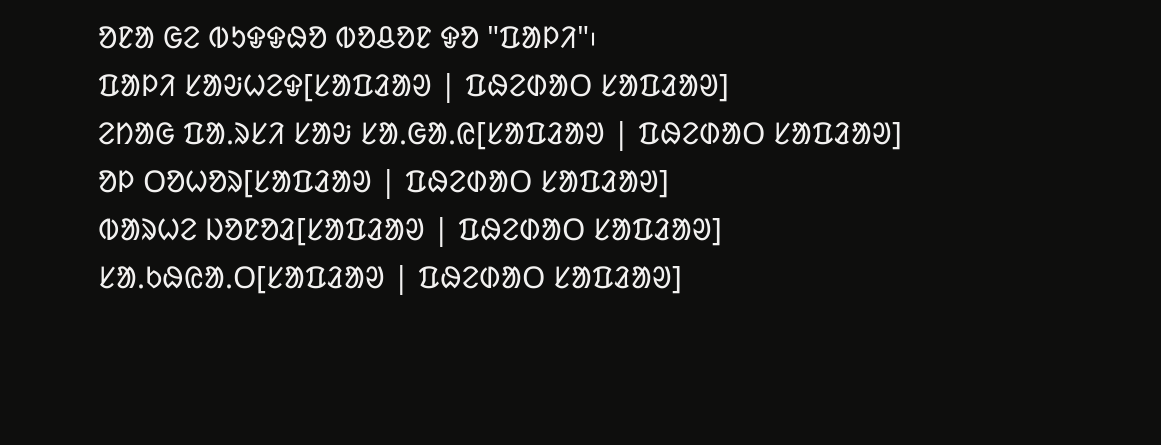ᱚᱱᱟ ᱜᱮ ᱵᱩᱫᱫᱷᱚ ᱵᱚᱪᱚᱱ ᱫᱚ "ᱯᱟᱞᱤ"᱾
ᱯᱟᱞᱤ ᱥᱟᱶᱦᱮᱫ[ᱥᱟᱯᱲᱟᱣ | ᱯᱷᱮᱰᱟᱛ ᱥᱟᱯᱲᱟᱣ]
ᱮᱴᱟᱜ ᱯᱟᱹᱨᱥᱤ ᱥᱟᱶ ᱥᱟᱹᱜᱟᱹᱭ[ᱥᱟᱯᱲᱟᱣ | ᱯᱷᱮᱰᱟᱛ ᱥᱟᱯᱲᱟᱣ]
ᱚᱞ ᱛᱚᱦᱚᱨ[ᱥᱟᱯᱲᱟᱣ | ᱯᱷᱮᱰᱟᱛ ᱥᱟᱯᱲᱟᱣ]
ᱵᱟᱨᱦᱮ ᱡᱚᱱᱚᱲ[ᱥᱟᱯᱲᱟᱣ | ᱯᱷᱮᱰᱟᱛ ᱥᱟᱯᱲᱟᱣ]
ᱥᱟᱹᱠᱷᱭᱟᱹᱛ[ᱥᱟᱯᱲᱟᱣ | ᱯᱷᱮᱰᱟᱛ ᱥᱟᱯᱲᱟᱣ]